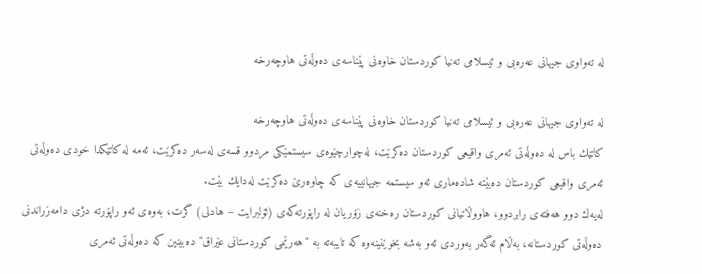له‌ ته‌واوی جیهانی عەرەبی و ئیسلامی ته‌نیا كوردستان خاوەنی پێناسه‌ی ده‌وڵه‌تی هاوچەرخە

له‌ ته‌واوی جیهانی عەرەبی و ئیسلامی ته‌نیا كوردستان خاوەنی پێناسه‌ی ده‌وڵه‌تی هاوچەرخە
كاتێك باس له‌ ده‌وڵه‌تی ئه‌مری واقیعی كوردستان ده‌كرێت، له‌چوارچێوه‌ی سیستمێكی مردوو قسه‌ی له‌سه‌ر ده‌كرێت، ئه‌مه‌ له‌ كاتێكدا خودی ده‌وڵه‌تی ئه‌مری واقیعی كوردستان ده‌بێته‌ شاده‌ماری ئه‌و سیستمه‌ جیهانییه‌ی كه‌ چاوه‌رێ ده‌كرێت له‌دایك بێت.
له‌یه‌ك دوو هه‌فته‌ی رابردوو، هاووڵاتیانی كوردستان ره‌خنه‌ی زۆریان له‌ راپۆرته‌كه‌ی (ئۆلبرایت – هادلی) گرت، به‌وه‌ی ئه‌و راپۆرته‌ دژی دامه‌زراندنی ده‌وڵه‌تی كوردستانه‌، به‌ڵام ئه‌گه‌ر به‌وردی ئه‌و به‌شه‌ بخوێنینه‌وه‌ كه‌ تایبه‌ته‌ به‌ "هه‌رێمی كوردستانی عێراق" ده‌بینین كه‌ ده‌وڵه‌تی ئه‌مری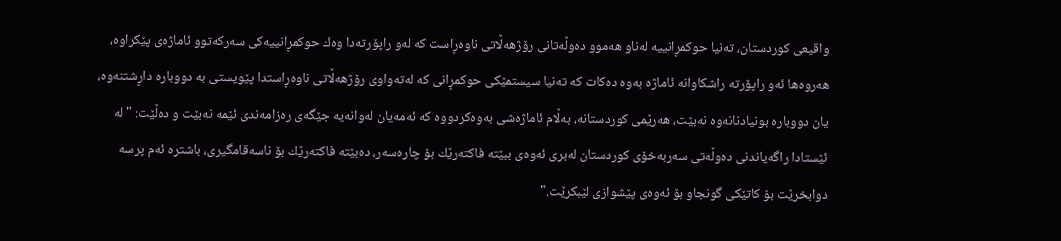واقیعی كوردستان، ته‌نیا حوكمڕانییه‌ له‌ناو هه‌موو ده‌وڵه‌تانی رۆژهه‌ڵاتی ناوه‌ڕاست كه‌ له‌و راپۆرته‌دا وه‌ك حوكمڕانییه‌كی سه‌ركه‌توو ئاماژه‌ی پێكراوه‌، هه‌روه‌ها ئه‌و راپۆرته‌ راشكاوانه‌ ئاماژه‌ به‌وه‌ ده‌كات كه‌ ته‌نیا سیستمێكی حوكمڕانی كه‌ له‌ته‌واوی رۆژهه‌ڵاتی ناوه‌ڕاستدا پێویستی به‌ دووباره‌ داڕشتنه‌وه‌، یان دووباره‌ بونیادنانه‌وه‌ نه‌بێت، هه‌رێمی كوردستانه‌، به‌ڵام ئاماژه‌شی به‌وه‌كردووه‌ كه‌ ئه‌مه‌یان له‌وانه‌یه‌ جێگه‌ی ره‌زامه‌ندی ئێمه‌ نه‌بێت و ده‌ڵێت: "له‌ ئێستادا راگه‌یاندنی ده‌وڵه‌تی سه‌ربه‌خۆی كوردستان له‌بری ئه‌وه‌ی ببێته‌ فاكته‌رێك بۆ چاره‌سه‌ر، ده‌بێته‌ فاكته‌رێك بۆ ناسه‌قامگیری، باشتره‌ ئه‌م پرسه‌ دوابخرێت بۆ كاتێكی گونجاو بۆ ئه‌وه‌ی پێشوازی لێبكرێت."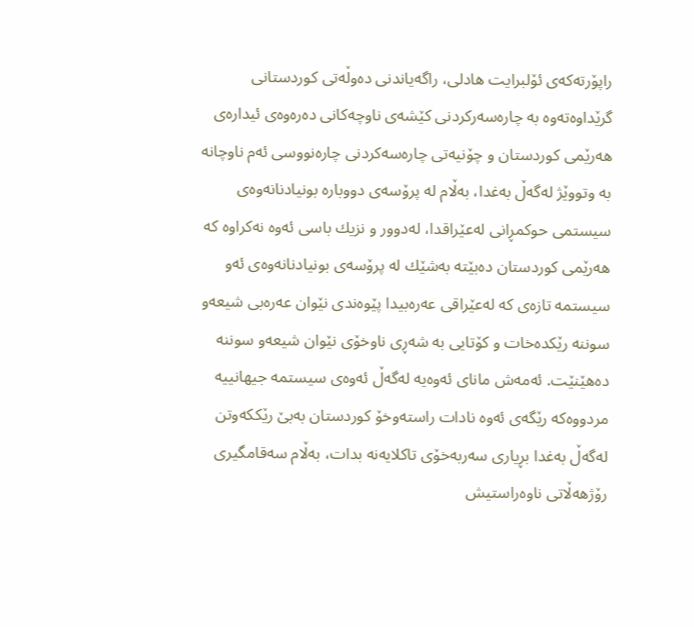راپۆرته‌كه‌ی ئۆلبرایت هادلی، راگه‌یاندنی ده‌وڵه‌تی كوردستانی گرێداوه‌ته‌وه‌ به‌ چاره‌سه‌ركردنی كێشه‌ی ناوچه‌كانی ده‌ره‌وه‌ی ئیداره‌ی هه‌رێمی كوردستان و چۆنیه‌تی چاره‌سه‌كردنی چاره‌نووسی ئه‌م ناوچانه‌ به‌ وتووێژ له‌گه‌ڵ به‌غدا، به‌ڵام له‌ پرۆسه‌ی دووباره‌ بونیادنانه‌وه‌ی سیستمی حوكمڕانی له‌عێراقدا، له‌دوور و نزیك باسی ئه‌وه‌ نه‌كراوه‌ كه‌ هه‌رێمی كوردستان ده‌بێته‌ به‌شێك له‌ پرۆسه‌ی بونیادنانه‌وه‌ی ئه‌و سیستمه‌ تازه‌ی كه‌ له‌عێراقی عه‌ره‌بیدا پێوه‌ندی نێوان عه‌ره‌بی شیعه‌و سوننه‌ رێكده‌خات و كۆتایی به‌ شه‌ڕی ناوخۆی نێوان شیعه‌و سوننه‌ ده‌هێنێت. ئه‌مه‌ش مانای ئه‌وه‌یه‌ له‌گه‌ڵ ئه‌وه‌ی سیستمه‌ جیهانییه‌ مردووه‌كه‌ رێگه‌ی ئه‌وه‌ نادات راسته‌وخۆ كوردستان به‌بێ رێككه‌وتن له‌گه‌ڵ به‌غدا بڕیاری سه‌ربه‌خۆی تاكلایه‌نه‌ بدات، به‌ڵام سه‌قامگیری رۆژهه‌ڵاتی ناوه‌راستیش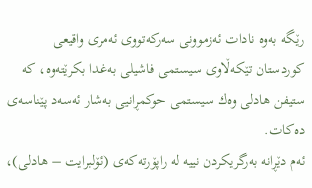رێگه‌ به‌وه‌ نادات ئه‌زموونی سه‌ركه‌تووی ئه‌مری واقیعی كوردستان تێكه‌ڵاوی سیستمی فاشیلی به‌غدا بكرێته‌وه‌، كه‌ ستیفن هادلی وه‌ك سیستمی حوكمڕانیی به‌شار ئه‌سه‌د پێناسه‌ی ده‌كات.
ئه‌م دێڕانه‌ به‌رگریكردن نییه‌ له‌ راپۆرته‌كه‌ی (ئۆلبرایت – هادلی)،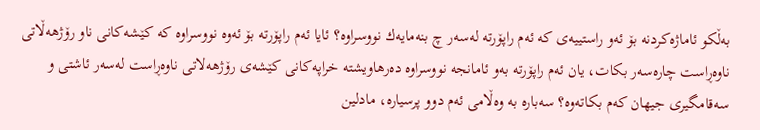به‌ڵكو ئاماژه‌كردنه‌ بۆ ئه‌و راستییه‌ی كه‌ ئه‌م راپۆرته‌ له‌سه‌ر چ بنه‌مایه‌ك نووسراوه‌؟ ئایا ئه‌م راپۆرته‌ بۆ ئه‌وه‌ نووسراوه‌ كه‌ كێشه‌كانی ناو رۆژهه‌ڵاتی ناوه‌ڕاست چاره‌سه‌ر بكات، یان ئه‌م راپۆرته‌ به‌و ئامانجه‌ نووسراوه‌ ده‌رهاویشته‌ خراپه‌كانی كێشه‌ی رۆژهه‌لاتی ناوه‌ڕاست له‌سه‌ر ئاشتی و سه‌قامگیری جیهان كه‌م بكاته‌وه‌؟ سه‌باره‌ به‌ وه‌ڵامی ئه‌م دوو پرسیاره‌، مادلین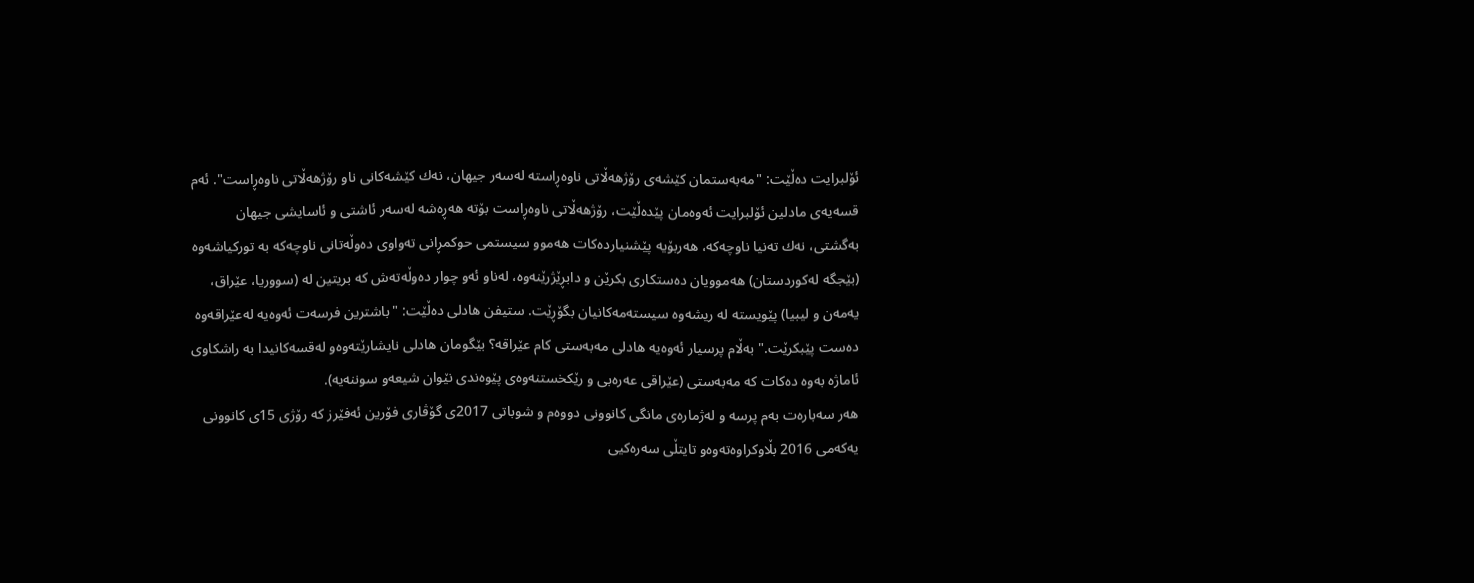ئۆلبرایت ده‌ڵێت: "مه‌به‌ستمان كێشه‌ی رۆژهه‌ڵاتی ناوه‌ڕاسته‌ له‌سه‌ر جیهان، نه‌ك كێشه‌كانی ناو رۆژهه‌ڵاتی ناوه‌ڕاست". ئه‌م قسه‌یه‌ی مادلین ئۆلبرایت ئه‌وه‌مان پێده‌ڵێت، رۆژهه‌ڵاتی ناوه‌ڕاست بۆته‌ هه‌ڕه‌شه‌ له‌سه‌ر ئاشتی و ئاسایشی جیهان به‌گشتی، نه‌ك ته‌نیا ناوچه‌كه‌، هه‌ربۆیه‌ پێشنیارده‌كات هه‌موو سیستمی حوكمڕانی ته‌واوی ده‌وڵه‌تانی ناوچه‌كه‌ به‌ توركیاشه‌وه‌ (بێجگه‌ له‌كوردستان) هه‌موویان ده‌ستكاری بكرێن و دابڕێژرێنه‌وه‌، له‌ناو ئه‌و چوار ده‌وڵه‌ته‌ش كه‌ بریتین له‌ (سووریا، عێراق، یه‌مه‌ن و لیبیا) پێویسته‌ له‌ ریشه‌وه‌ سیسته‌مه‌كانیان بگۆڕێت. ستیفن هادلی ده‌ڵێت: "باشترین فرسه‌ت ئه‌وه‌یه‌ له‌عێراقه‌وه‌ ده‌ست پێبكرێت." به‌ڵام پرسیار ئه‌وه‌یه‌ هادلی مه‌به‌ستی كام عێراقه‌؟ بێگومان هادلی نایشارێته‌وه‌و له‌قسه‌كانیدا به‌ راشكاوی ئاماژه‌ به‌وه‌ ده‌كات كه‌ مه‌به‌ستی (عێراقی عه‌ره‌بی و رێكخستنه‌وه‌ی پێوه‌ندی نێوان شیعه‌و سوننه‌یه‌).
هه‌ر سه‌باره‌ت به‌م پرسه‌ و له‌ژماره‌ی مانگی كانوونی دووه‌م و شوباتی 2017ی گۆڤاری فۆرین ئه‌فێرز كه‌ رۆژی 15ی كانوونی یه‌كه‌می 2016 بڵاوكراوه‌ته‌وه‌و تایتڵی سه‌ره‌كیی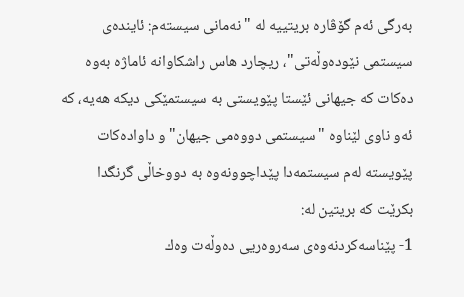به‌رگی ئه‌م گۆڤاره‌ بریتییه‌ له‌ "نه‌مانی سیسته‌م: ئاینده‌ی سیستمی نێوده‌وڵه‌تی"، ریچارد هاس راشكاوانه‌ ئاماژه‌ به‌وه‌ ده‌كات كه‌ جیهانی ئێستا پێویستی به‌ سیستمێكی دیكه‌ هه‌یه‌، كه‌ ئه‌و ناوی لێناوه‌ "سیستمی دووه‌می جیهان"و داواده‌كات پێویسته‌ له‌م سیستمه‌دا پێداچوونه‌وه‌ به‌ دووخاڵی گرنگدا بكرێت كه‌ بریتین له‌:
1- پێناسه‌كردنه‌وه‌ی سه‌روه‌ریی ده‌وڵه‌ت وه‌ك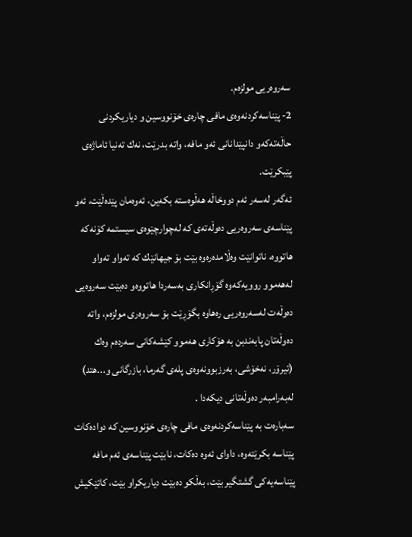سه‌روه‌ریی مولزه‌م.
2- پێناسه‌كردنه‌وه‌ی مافی چاره‌ی خۆنووسین و دیاریكردنی حاڵه‌ته‌كه‌و دانپێدانانی ئه‌و مافه‌، واته‌ بدرێت، نه‌ك ته‌نیا ئاماژه‌ی پێبكرێت.
ئه‌گه‌ر له‌سه‌ر ئه‌م دووخاڵه‌ هه‌ڵوه‌سته‌ بكه‌ین، ئه‌وه‌مان پێده‌ڵێت، ئه‌و پێناسه‌ی سه‌روه‌ریی ده‌وڵه‌ته‌ی كه‌ له‌چوارچێوه‌ی سیستمه‌ كۆنه‌كه‌ هاتووه‌، ناتوانێت وه‌ڵامده‌ره‌وه‌ بێت بۆ جیهانێك كه‌ ته‌واو ته‌واو له‌هه‌موو روویه‌كه‌وه‌ گۆڕانكاری به‌سه‌ردا هاتووه‌و ده‌بێت سه‌روه‌یی ده‌وڵه‌ت له‌سه‌روه‌ریی ره‌هاوه‌ بگۆڕێت بۆ سه‌روه‌ری مولزه‌م، واته‌ ده‌وڵه‌تان پابه‌ندبن به‌ هۆكاری هه‌موو كێشه‌كانی سه‌رده‌م وه‌ك (تیرۆر، نه‌خۆشی، به‌رزبوونه‌وه‌ی پله‌ی گه‌رما، بازرگانی و...هتد) له‌به‌رامبه‌ر ده‌وڵه‌تانی دیكه‌دا .
سه‌باره‌ت به‌ پێناسه‌كردنه‌وه‌ی مافی چاره‌ی خۆنووسین كه‌ دواده‌كات پێناسه‌ بكرێته‌وه‌، داوای ئه‌وه‌ ده‌كات، نابێت پێناسه‌ی ئه‌م مافه‌ پێناسه‌یه‌كی گشتگیر بێت، به‌ڵكو ده‌بێت دیاریكراو بێت، كاتێكیش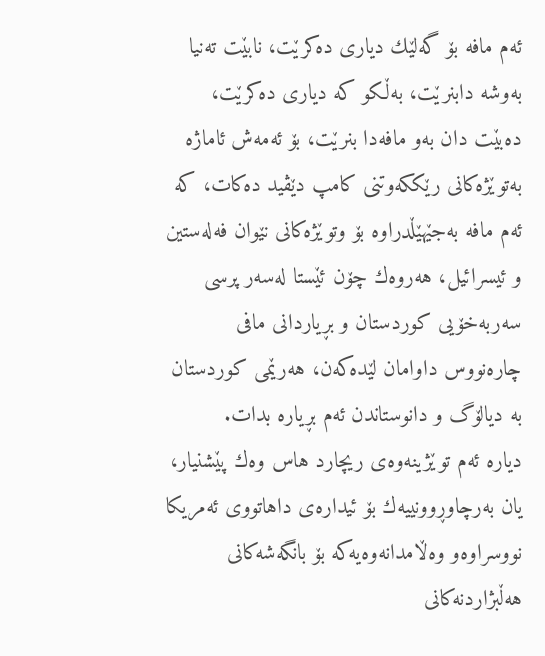ئه‌م مافه‌ بۆ گه‌لێك دیاری ده‌كرێت، نابێت ته‌نیا به‌وشه‌ دابنرێت، به‌ڵكو كه‌ دیاری ده‌كرێت، ده‌بێت دان به‌و مافه‌دا بنرێت، بۆ ئه‌مه‌ش ئاماژه‌ به‌توێژه‌كانی رێككه‌وتنی كامپ دێڤید ده‌كات، كه‌ ئه‌م مافه‌ به‌جێهێڵدراوه‌ بۆ وتوێژه‌كانی نێوان فه‌له‌ستین و ئیسرائیل، هه‌روه‌ك چۆن ئێستا له‌سه‌ر پرسی سه‌ربه‌خۆیی كوردستان و بڕیاردانی مافی چاره‌نووس داوامان لێده‌كه‌ن، هه‌رێمی كوردستان به‌ دیالۆگ و دانوستاندن ئه‌م بڕیاره‌ بدات.
دیاره‌ ئه‌م توێژینه‌وه‌ی ریچارد هاس وه‌ك پێشنیار، یان به‌رچاوڕوونییه‌ك بۆ ئیداره‌ی داهاتووی ئه‌مریكا نووسراوه‌و وه‌ڵامدانه‌وه‌یه‌كه‌ بۆ بانگه‌شه‌كانی هه‌ڵبژاردنه‌كانی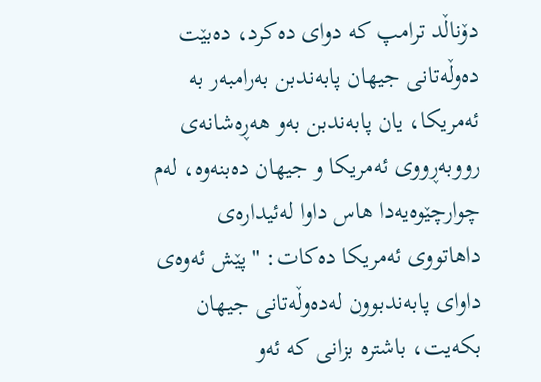دۆناڵد ترامپ كه‌ دوای ده‌كرد، ده‌بێت ده‌وڵه‌تانی جیهان پابه‌ندبن به‌رامبه‌ر به‌ ئه‌مریكا، یان پابه‌ندبن به‌و هه‌ڕه‌شانه‌ی رووبه‌ڕووی ئه‌مریكا و جیهان ده‌بنه‌وه‌، له‌م چوارچێوه‌یه‌دا هاس داوا له‌ئیداره‌ی داهاتووی ئه‌مریكا ده‌كات: "پێش ئه‌وه‌ی داوای پابه‌ندبوون له‌ده‌وڵه‌تانی جیهان بكه‌یت، باشتره‌ بزانی كه‌ ئه‌و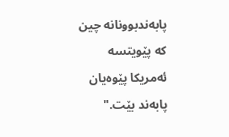پابه‌ندبوونانه‌ چین كه‌ پێویتسه‌ ئه‌مریكا پێوه‌یان پابه‌ند بێت."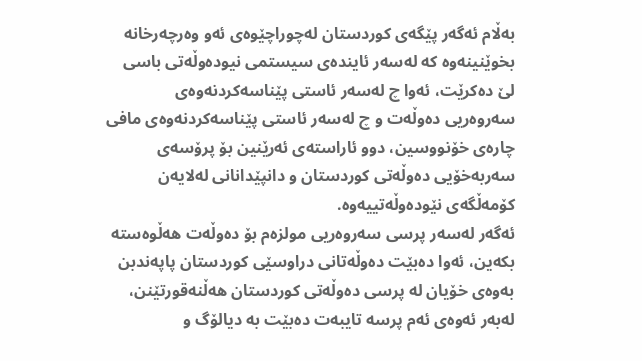به‌ڵام ئه‌گه‌ر پێگه‌ی كوردستان له‌چوراچێوه‌ی ئه‌و وه‌رچه‌رخانه‌ بخوێنینه‌وه‌ كه‌ له‌سه‌ر ئاینده‌ی سیستمی نیوده‌وڵه‌تی باسی لێ ده‌كرێت، ئه‌وا چ له‌سه‌ر ئاستی پێناسه‌كردنه‌وه‌ی سه‌روه‌ریی ده‌وڵه‌ت و چ له‌سه‌ر ئاستی پێناسه‌كردنه‌وه‌ی مافی چاره‌ی خۆنووسین، دوو ئاراسته‌ی ئه‌رێنین بۆ پرۆسه‌ی سه‌ربه‌خۆیی ده‌وڵه‌تی كوردستان و دانپێدانانی له‌لایه‌ن كۆمه‌ڵگه‌ی نێوده‌وڵه‌تییه‌وه‌.
ئه‌گه‌ر له‌سه‌ر پرسی سه‌روه‌ریی مولزه‌م بۆ ده‌وڵه‌ت هه‌ڵوه‌سته‌ بكه‌ین، ئه‌وا ده‌بێت ده‌وڵه‌تانی دراوسێی كوردستان پاپه‌ندبن به‌وه‌ی خۆیان له‌ پرسی ده‌وڵه‌تی كوردستان هه‌ڵنه‌قورتێنن، له‌به‌ر ئه‌وه‌ی ئه‌م پرسه‌ تایبه‌ت ده‌بێت به‌ دیالۆگ و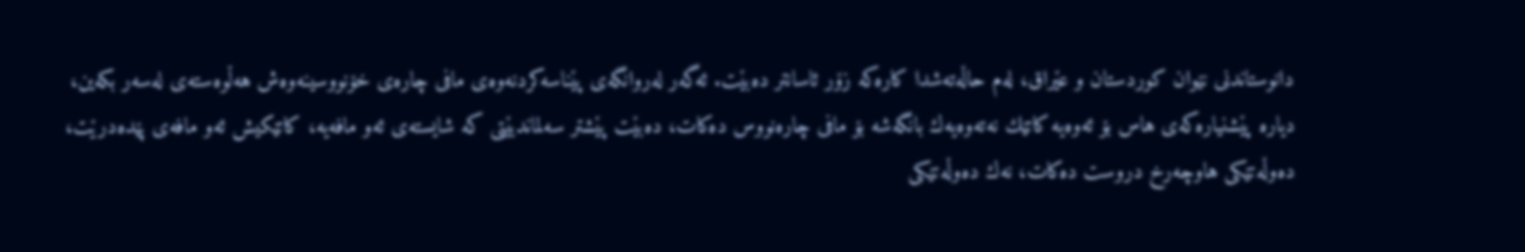دانوستاندنی نێوان كوردستان و عێراق، له‌م حاڵه‌ته‌شدا كاره‌كه‌ زۆر ئاسانتر ده‌بێت. ئه‌گه‌ر له‌روانگه‌ی پێناسه‌كردنه‌وه‌ی مافی چاره‌ی خۆنووسینه‌وه‌ش هه‌ڵوه‌سته‌ی له‌سه‌ر بكه‌ین، دیاره‌ پێشنیاره‌كه‌ی هاس بۆ ئه‌وه‌یه‌ كاتێك نه‌ته‌وه‌یه‌ك بانگه‌شه‌ بۆ مافی چاره‌نووس ده‌كات، ده‌بێت پێشتر سه‌لماندبێتی كه‌ شایسته‌ی ئه‌و مافه‌یه‌، كاتێكیش ئه‌و مافه‌ی پێده‌درێت، ده‌وڵه‌تێكی هاوچه‌رخ دروست ده‌كات، نه‌ك ده‌وڵه‌تێكی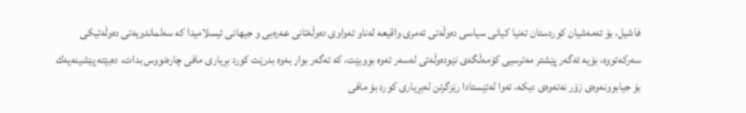فاشیل، بۆ ئه‌مه‌شیان كوردستان ته‌نیا كیانی سیاسی ده‌وڵه‌تی ئه‌مری واقیعه‌ له‌ناو ته‌واوی ده‌وڵه‌تانی عه‌ره‌بی و جیهانی ئیسلامیدا كه‌ سه‌لماندویه‌تی ده‌وڵه‌تیكی سه‌ركه‌تووه‌، بۆیه‌ ئه‌گه‌ر پێشتر مه‌ترسیی كۆمه‌ڵگه‌ی نێوده‌وڵه‌تی له‌سه‌ر ئه‌وه‌ بووبێت، كه‌ ئه‌گه‌ر بوار به‌وه‌ بدرێت كورد بڕیاری مافی چاره‌نووس بدات، ده‌بێته‌ پێشینه‌یه‌ك بۆ جیابوونه‌وه‌ی زۆر نه‌ته‌وه‌ی دیكه‌، ئه‌وا له‌ئێستادا رێزگرتن له‌بڕیاری كورد بۆ مافی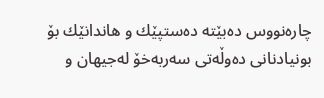چاره‌نووس ده‌بێته‌ ده‌ستپێك و هاندانێك بۆ بونیادنانی ده‌وڵه‌تی سه‌ربه‌خۆ له‌جیهان و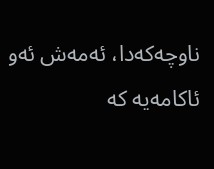ناوچه‌كه‌دا، ئه‌مه‌ش ئه‌و ئاكامه‌یه‌ كه‌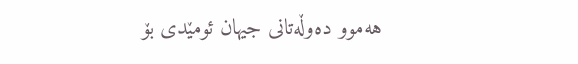هه‌موو ده‌وڵه‌تانی جیهان ئومێدی بۆ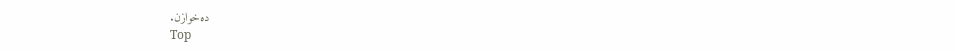ده‌خوازن.
Top